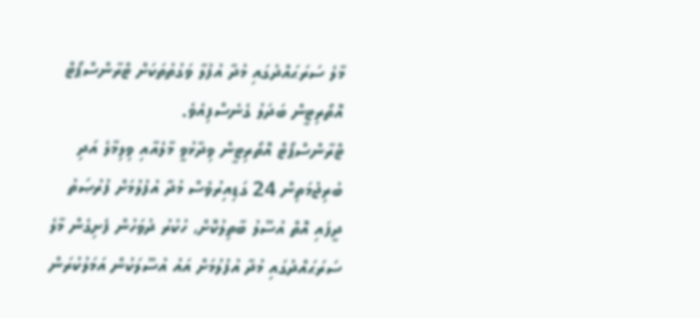މާލެ ސަރަޙައްދުގައި މުދާ އުފުލާ ވަގުތުތަކަށް ޓްރާންސްޕޯޓް އޮތޯރިޓީން ބަދަލު ގެނެސްފިއެވެ.
ޓްރާންސްޕޯޓް އޮތޯރިޓީން ވިދާޅުވީ މާލެއާއި ވިލިމާލެ އަދި ބުރިޖުމަތިން 24 ގަޑިއިރުވެސް މުދާ އުފުލުމަށް ފުރުޞަތު ދީފައި އޮތް އުސޫލު ބާތިލުކޮށް، ހުކުރު ދުވަހުން ފެށިގެން މާލެ ސަރަޙައްދުގައި މުދާ އުފުލުމަށް އައު އުސޫލަކުން އަމަލުކުރަން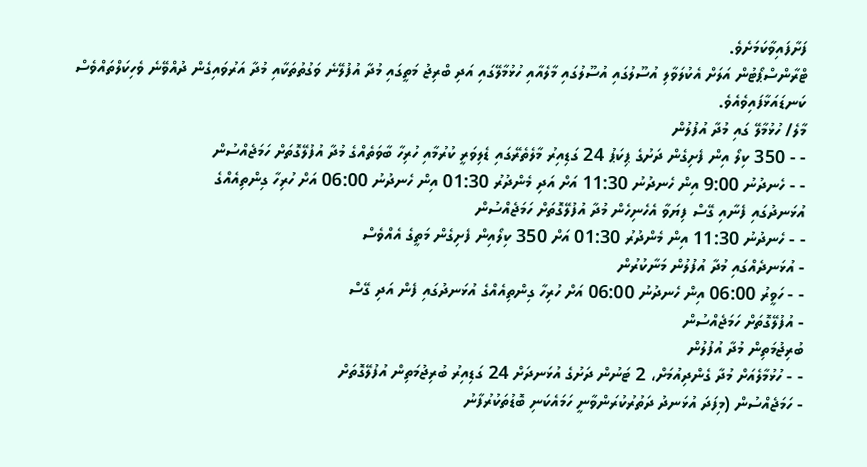ފަށާފައިވާކަމަށެވެ.
ޓްރާންސްޕޯޓުން އަލަށް އެކުލަވާލި އުސޫލުގައި އުސޫލުގައި މާލެއާއި ހުޅުމާލޭގައި އަދި ބްރިޖު މަތީގައި މުދާ އުފުލޭނެ ވަގުތުތަކާއި މުދާ އަރުވައިގެން ދުއްވޭނެ ވެހިކަލްތައްވެސް ކަނޑައަޅާފައިވެއެވެ.
މާލެ/ ހުޅުމާލޭ ގައި މުދާ އުފުލުން
- - 350 ކިލޯ އިން ފެށިގެން ދަށުގެ ޕިކަޕު 24 ގަޑިއިރު މާލެތެރޭގައި ޑެލިވަރީ ކުރުމާއި ހުރިހާ ބާވަތެއްގެ މުދާ އުފުލޭގޮތަށް ހަމަޖެއްސުން
- - ހެނދުނު 9:00 އިން ހެނދުނު 11:30 އަށް އަދި މެންދުރު 01:30 އިން ހެނދުނު 06:00 އަށް ހުރިހާ ގިންތިއެއްގެ
އުޅަނދުގައި ފެނާއި ގޭސް ފިޔަވާ އެހެނިހެން މުދާ އުފުލޭގޮތަށް ހަމަޖެއްސުން
- - ހެނދުނު 11:30 އިން މެންދުރު 01:30 އަށް 350 ކިލޯއިން ފެށިގެން މަތީގެ އެއްވެސް
- އުޅަނދެއްގައި މުދާ އުފުލުން މަނާކުރުން
- - ހަވީރު 06:00 އިން ހެނދުނު 06:00 އަށް ހުރިހާ ގިންތިއެއްގެ އުޅަނދުގައި ފެން އަދި ގޭސް
- އުފުލޭގޮތަށް ހަމަޖެއްސުން
ބުރިޖުމަތިން މުދާ އުފުލުން
- - ހުޅުމާލެއަށް މުދާ ގެންދިއުމަށް، 2 ޓަނުން ދަށުގެ އުޅަނދަށް 24 ގަޑިއިރު ބުރިޖުމަތިން އުފުލޭގޮތަށް
- ހަމަޖެއްސުން (މިފަދަ އުޅަނދު ދަތުރުކުރަންވާނީ ހަމައެކަނި ބޮޑުތަކުރުފާނު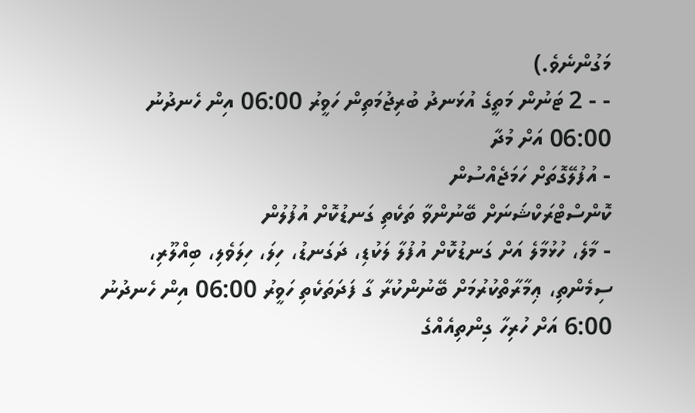މަގުންނެވެ.)
- - 2 ޓަނުން މަތީގެ އުޅަނދު ބުރިޖުމަތިން ހަވީރު 06:00 އިން ހެނދުނު 06:00 އަށް މުދާ
- އުފުލޭގޮތަށް ހަމަޖެއްސުން
ކޮންސްޓްރަކްޝަނަށް ބޭނުންވާ ތަކެތި ގަނޑުކޮށް އުފުލުން
- މާލެ، ހުޅުމާލެ އަށް ގަނޑުކޮށް އުފުލާ ލަކުޑި، ދަގަނޑު، ހިލަ، ހިލަވެލި، ބިއްލޫރި، ސިމެންތި، ޢިމާރާތްކުރުމަށް ބޭނުންކުރާ ގާ ފަދަތަކެތި ހަވީރު 06:00 އިން ހެނދުނު 6:00 އަށް ހުރިހާ ގިންތިއެއްގެ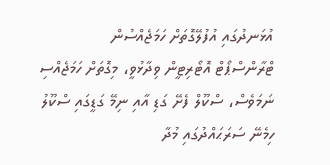އުޅަނދުގައި އުފުލޭގޮތަށް ހަމަޖެއްސުން
ޓްރާންސްޕޯޓް އޮޓޯރިޓީން ވިދާޅުވީ، މިގޮތަށް ހަމަޖެއްސި ނަމަވެސް، ސްކޫލް ފެށޭ ގަޑި އާއި ނިމޭ ގަޑީގައި ސްކޫލު ހިމެނޭ ސަރަޙައްދުގައި މުދާ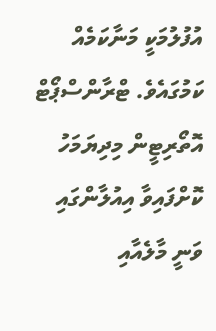އުފުލުމަކީ މަނާކަމެއް ކަމުގައެވެ. ޓްރާންސްޕޯޓް އޮތޯރިޓީން މިދިޔަމަހު ކޮށްފައިވާ އިއުލާންގައި ވަނީ މާލެއާއި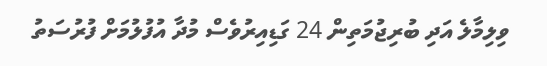ވިލިމާލެ އަދި ބުރިޖުމަތިން 24 ގަޑިއިރުވެސް މުދާ އުފުލުމަށް ފުރުސަތު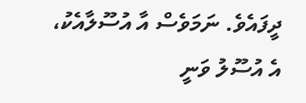ދީފައެވެ. ނަމަވެސް އާ އުސޫލާއެކު، އެ އުސޫލު ވަނީ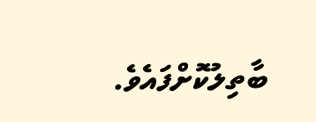ބާތިލުކޮށްފައެވެ.